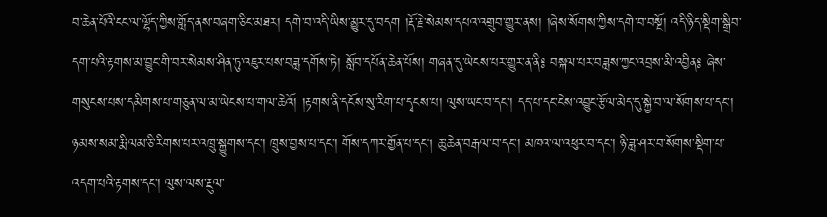བ་ཆེན་པོའི་ངང་ལ་ལྷོད་ཀྱིས་གློད་ནས་བཞག་ཅིང་མཐར། དགེ་བ་འདི་ཡིས་མྱུར་དུ་བདག །རྡོ་རྗེ་སེམས་དཔའ་འགྲུབ་གྱུར་ནས། །ཞེས་སོགས་ཀྱིས་དགེ་བ་བསྔོ། འདི་ཉིད་སྡིག་སྒྲིབ་དག་པའི་རྟགས་མ་བྱུང་གི་བར་སེམས་ཤིན་ཏུ་འཇུར་པས་བཟླ་དགོས་ཏེ། སློབ་དཔོན་ཆེན་པོས། གཞན་དུ་ཡེངས་པར་གྱུར་ན་ནི༔ བསྐལ་པར་བཟླས་ཀྱང་འབྲས་མི་འབྱིན༔ ཞེས་གསུངས་པས་དམིགས་པ་གཅུན་ལ་མ་ཡེངས་པ་གལ་ཆེའོ། །རྟགས་ནི་དངོས་སུ་རིག་པ་དྭངས་པ། ལུས་ཡང་བ་དང་། དད་པ་དང་ངེས་འབྱུང་རྩོལ་མེད་དུ་སྐྱེ་བ་ལ་སོགས་པ་དང་། ཉམས་སམ་རྨི་ལམ་ཅི་རིགས་པར་འཁྲུ་སྐྱུགས་དང་། ཁྲུས་བྱས་པ་དང་། གོས་དཀར་གྱོན་པ་དང། ཆུ་ཆེན་བརྒལ་བ་དང་། མཁའ་ལ་འཕུར་བ་དང་། ཉི་ཟླ་ཤར་བ་སོགས་སྡིག་པ་འདག་པའི་རྟགས་དང་། ལུས་ལས་རྔུལ་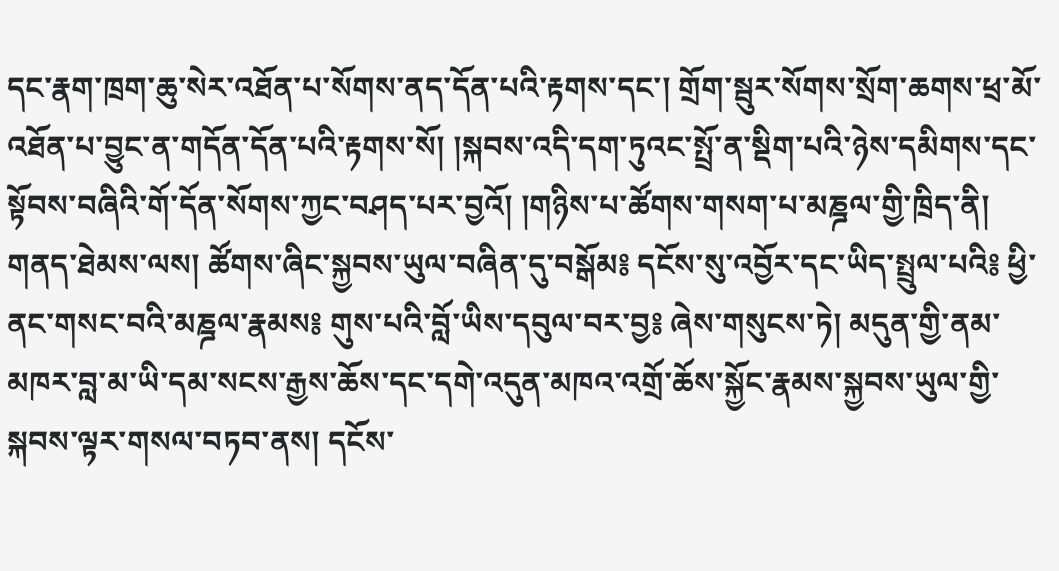དང་རྣག་ཁྲག་ཆུ་སེར་འཐོན་པ་སོགས་ནད་དོན་པའི་རྟགས་དང་། གྲོག་སྦུར་སོགས་སྲོག་ཆགས་ཕྲ་མོ་འཐོན་པ་བྱུང་ན་གདོན་དོན་པའི་རྟགས་སོ། །སྐབས་འདི་དག་ཏུའང་སྤྲོ་ན་སྡིག་པའི་ཉེས་དམིགས་དང་སྟོབས་བཞིའི་གོ་དོན་སོགས་ཀྱང་བཤད་པར་བྱའོ། །གཉིས་པ་ཚོགས་གསག་པ་མཎྜལ་གྱི་ཁྲིད་ནི། གནད་ཐེམས་ལས། ཚོགས་ཞིང་སྐྱབས་ཡུལ་བཞིན་དུ་བསྒོམ༔ དངོས་སུ་འབྱོར་དང་ཡིད་སྤྲུལ་པའི༔ ཕྱི་ནང་གསང་བའི་མཎྜལ་རྣམས༔ གུས་པའི་བློ་ཡིས་དབུལ་བར་བྱ༔ ཞེས་གསུངས་ཏེ། མདུན་གྱི་ནམ་མཁར་བླ་མ་ཡི་དམ་སངས་རྒྱས་ཆོས་དང་དགེ་འདུན་མཁའ་འགྲོ་ཆོས་སྐྱོང་རྣམས་སྐྱབས་ཡུལ་གྱི་སྐབས་ལྟར་གསལ་བཏབ་ནས། དངོས་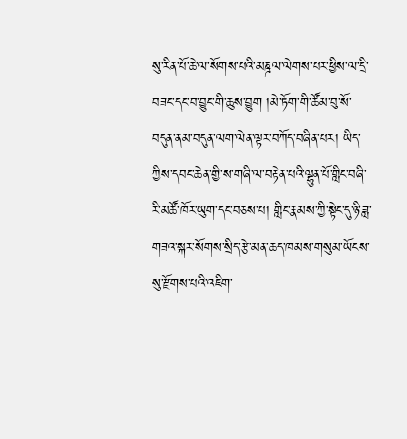སུ་རིན་པོ་ཆེ་ལ་སོགས་པའི་མཎྜལ་ལེགས་པར་ཕྱིས་ལ་དྲི་བཟང་དང་བ་བྱུང་གི་ཆུས་བྱུག །མེ་ཏོག་གི་ཚོམ་བུ་སོ་བདུན་ནམ་བདུན་ལག་ལེན་ལྟར་བཀོད་བཞིན་པར། ཡིད་ཀྱིས་དབང་ཆེན་གྱི་ས་གཞི་ལ་བརྟེན་པའི་ལྷུན་པོ་གླིང་བཞི་རི་མཚོ་ཁོར་ཡུག་དང་བཅས་པ། གླིང་རྣམས་ཀྱི་སྟེང་དུ་ཉི་ཟླ་གཟའ་སྐར་སོགས་སྲིད་རྩེ་མན་ཆད་ཁམས་གསུམ་ཡོངས་སུ་རྫོགས་པའི་འཇིག་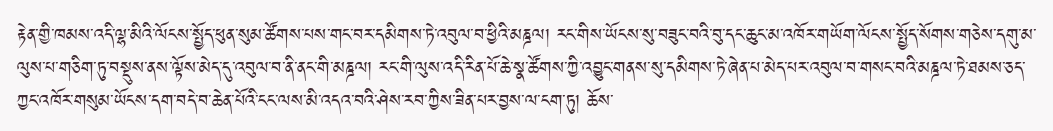རྟེན་གྱི་ཁམས་འདི་ལྷ་མིའི་ལོངས་སྤྱོད་ཕུན་སུམ་ཚོགས་པས་གང་བར་དམིགས་ཏེ་འབུལ་བ་ཕྱིའི་མཎྜལ། རང་གིས་ཡོངས་སུ་བཟུང་བའི་བུ་དང་ཆུང་མ་འཁོར་གཡོག་ལོངས་སྤྱོད་སོགས་གཅེས་དགུ་མ་ལུས་པ་གཅིག་ཏུ་བསྡུས་ནས་ལྟོས་མེད་དུ་འབུལ་བ་ནི་ནང་གི་མཎྜལ། རང་གི་ལུས་འདི་རིན་པོ་ཆེ་སྣ་ཚོགས་ཀྱི་འབྱུང་གནས་སུ་དམིགས་ཏེ་ཞེན་པ་མེད་པར་འབུལ་བ་གསང་བའི་མཎྜལ་ཏེ་ཐམས་ཅད་ཀྱང་འཁོར་གསུམ་ཡོངས་དག་བདེ་བ་ཆེན་པོའི་ངང་ལས་མི་འདའ་བའི་ཤེས་རབ་ཀྱིས་ཟིན་པར་བྱས་ལ་ངག་ཏུ། ཆོས་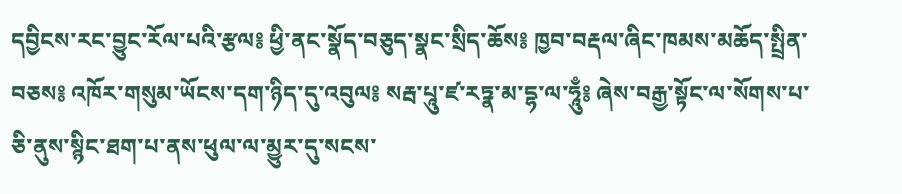དབྱིངས་རང་བྱུང་རོལ་པའི་རྩལ༔ ཕྱི་ནང་སྣོད་བཅུད་སྣང་སྲིད་ཆོས༔ ཁྱབ་བརྡལ་ཞིང་ཁམས་མཆོད་སྤྲིན་བཅས༔ འཁོར་གསུམ་ཡོངས་དག་ཉིད་དུ་འབུལ༔ སརྦ་པཱུ་ཛ་རཏྣ་མ་དྷ་ལ་ཧཱུྃ༔ ཞེས་བརྒྱ་སྟོང་ལ་སོགས་པ་ཅི་ནུས་སྙིང་ཐག་པ་ནས་ཕུལ་ལ་མྱུར་དུ་སངས་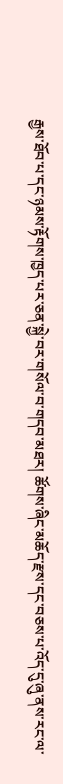རྒྱས་ཐོབ་པ་དང་ཉམས་རྟོགས་ཁྱད་པར་ཅན་སྐྱེ་བར་གསོལ་བ་གདབ་མཐར། ཚོགས་ཞིང་མཆོད་རྫས་དང་བཅས་པ་འོད་དུ་ཞུ་ནས་རང་ལ་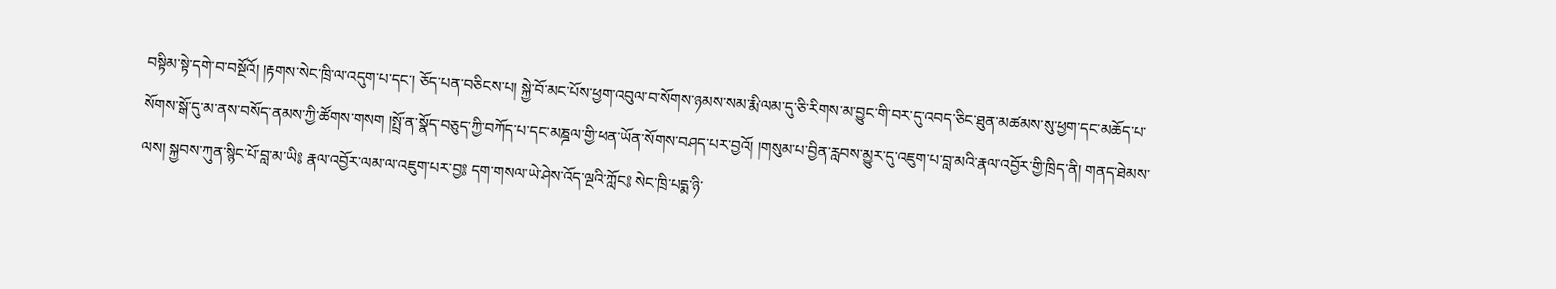བསྟིམ་སྟེ་དགེ་བ་བསྔོའོ། །རྟགས་སེང་ཁྲི་ལ་འདུག་པ་དང་། ཅོད་པན་བཅིངས་པ། སྐྱེ་བོ་མང་པོས་ཕྱག་འབུལ་བ་སོགས་ཉམས་སམ་རྨི་ལམ་དུ་ཅི་རིགས་མ་བྱུང་གི་བར་དུ་འབད་ཅིང་ཐུན་མཚམས་སུ་ཕྱག་དང་མཆོད་པ་སོགས་སྒོ་དུ་མ་ནས་བསོད་ནམས་ཀྱི་ཚོགས་གསག །སྤྲོ་ན་སྣོད་བཅུད་ཀྱི་བཀོད་པ་དང་མཎྜལ་གྱི་ཕན་ཡོན་སོགས་བཤད་པར་བྱའོ། །གསུམ་པ་བྱིན་རླབས་མྱུར་དུ་འཇུག་པ་བླ་མའི་རྣལ་འབྱོར་གྱི་ཁྲིད་ནི། གནད་ཐེམས་ལས། སྐྱབས་ཀུན་སྙིང་པོ་བླ་མ་ཡི༔ རྣལ་འབྱོར་ལམ་ལ་འཇུག་པར་བྱ༔ དག་གསལ་ཡེ་ཤེས་འོད་ལྔའི་ཀློང༔ སེང་ཁྲི་པདྨ་ཉི་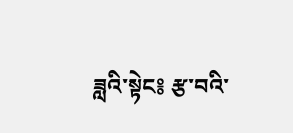ཟླའི་སྟེང༔ རྩ་བའི་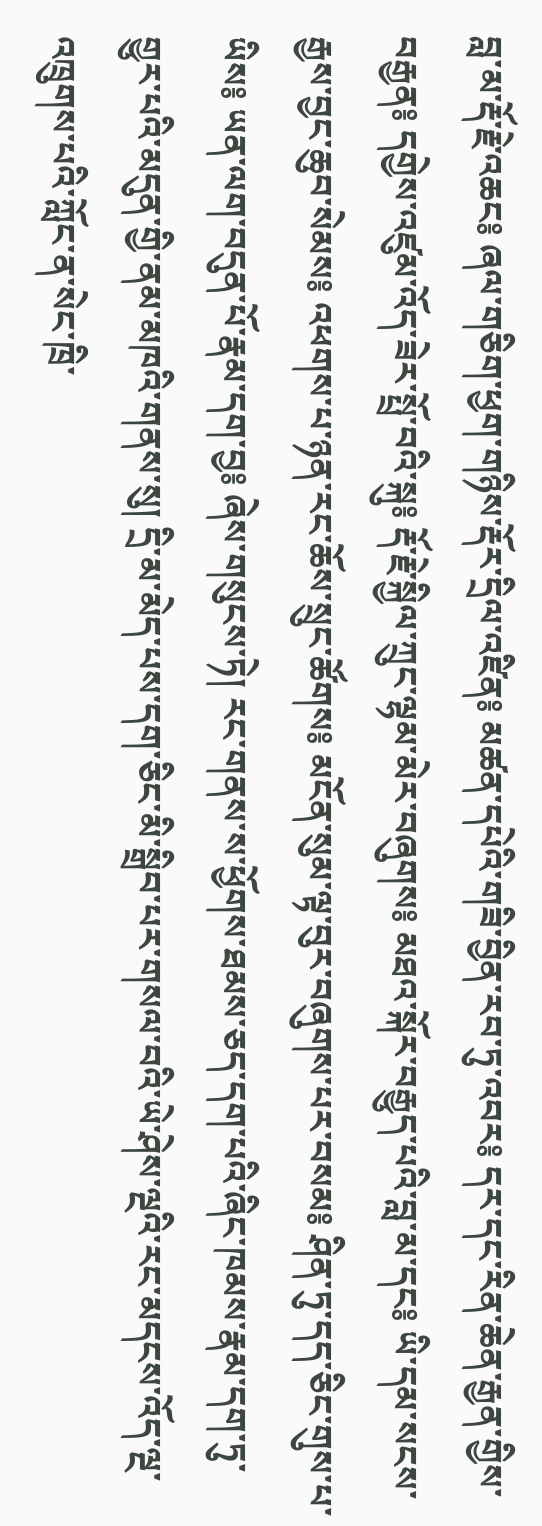བླ་མ་རྡོ་རྗེ་འཆང༔ ཞལ་གཅིག་ཕྱག་གཉིས་རྡོར་དྲིལ་འཛིན༔ མཚན་དཔེའི་གཟི་བྱིན་རབ་ཏུ་འབར༔ དར་དང་རིན་ཆེན་རྒྱན་གྱིས་བརྒྱན༔ དགྱེས་འཛུམ་འོད་ཟེར་སྤྲོ་བའི་སྐུ༔ རྡོ་རྗེ་སྐྱིལ་ཀྲུང་ལྷམ་མེར་བཞུགས༔ མཐའ་སྐོར་བརྒྱུད་པའི་བླ་མ་དང༔ ཡི་དམ་སངས་རྒྱས་བྱང་ཆུབ་སེམས༔ འཕགས་པ་ཉན་རང་ཆོས་སྲུང་ཚོགས༔ མངོན་སུམ་ལྟ་བུར་བཞུགས་པར་བསམ༔ ཤིན་ཏུ་དད་ཅིང་གུས་པ་ཡིས༔ ཡན་ལག་བདུན་པོ་རྣམ་དག་བྱ༔ ཞེས་གསུངས་ཏེ། རང་གནས་ས་ཕྱོགས་ཐམས་ཅད་དག་པའི་ཞིང་ཁམས་རྣམ་དག་ཏུ་གྱུར་པའི་མདུན་གྱི་ནམ་མཁའི་གནས་སུ། དྲི་མ་མེད་པས་དག་ཅིང་མི་སྒྲིབ་པར་གསལ་བའི་ཡེ་ཤེས་ལྔའི་རང་མདངས་འོད་ལྔ་འཁྲུགས་པའི་ཀློང་ན་སེང་ཁྲི་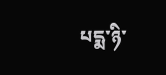པདྨ་ཉི་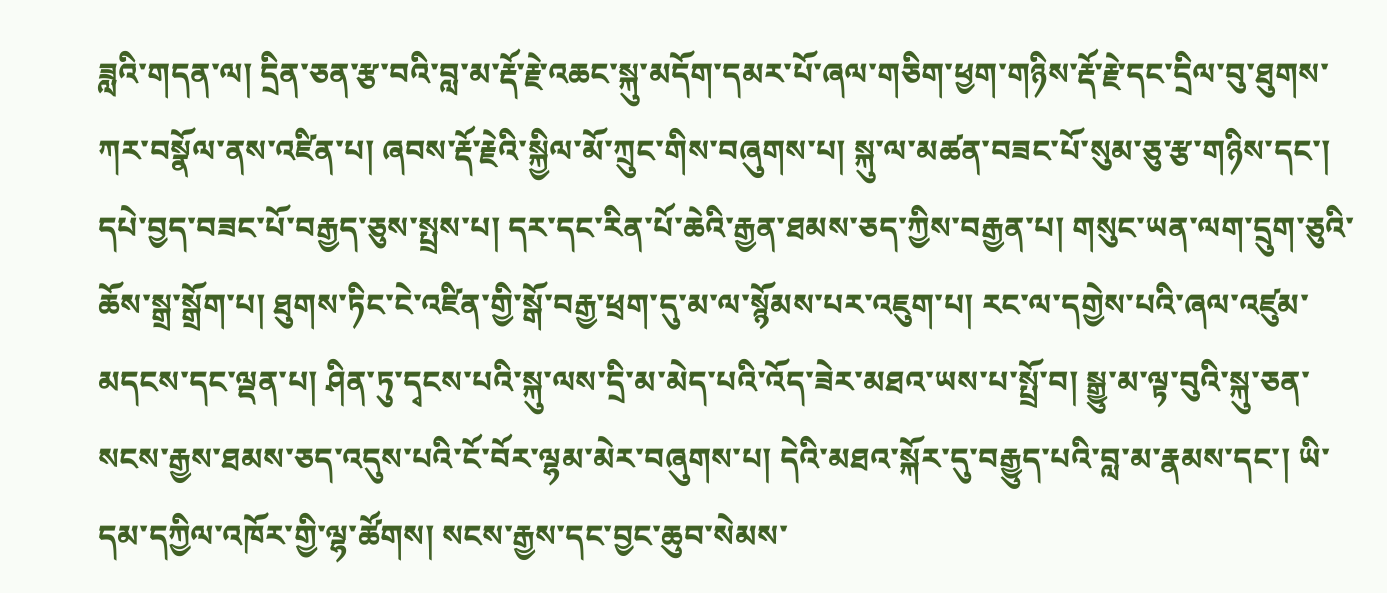ཟླའི་གདན་ལ། དྲིན་ཅན་རྩ་བའི་བླ་མ་རྡོ་རྗེ་འཆང་སྐུ་མདོག་དམར་པོ་ཞལ་གཅིག་ཕྱག་གཉིས་རྡོ་རྗེ་དང་དྲིལ་བུ་ཐུགས་ཀར་བསྣོལ་ནས་འཛིན་པ། ཞབས་རྡོ་རྗེའི་སྐྱིལ་མོ་ཀྲུང་གིས་བཞུགས་པ། སྐུ་ལ་མཚན་བཟང་པོ་སུམ་ཅུ་རྩ་གཉིས་དང་། དཔེ་བྱད་བཟང་པོ་བརྒྱད་ཅུས་སྤྲས་པ། དར་དང་རིན་པོ་ཆེའི་རྒྱན་ཐམས་ཅད་ཀྱིས་བརྒྱན་པ། གསུང་ཡན་ལག་དྲུག་ཅུའི་ཆོས་སྒྲ་སྒྲོག་པ། ཐུགས་ཏིང་ངེ་འཛིན་གྱི་སྒོ་བརྒྱ་ཕྲག་དུ་མ་ལ་སྙོམས་པར་འཇུག་པ། རང་ལ་དགྱེས་པའི་ཞལ་འཛུམ་མདངས་དང་ལྡན་པ། ཤིན་ཏུ་དྭངས་པའི་སྐུ་ལས་དྲི་མ་མེད་པའི་འོད་ཟེར་མཐའ་ཡས་པ་སྤྲོ་བ། སྒྱུ་མ་ལྟ་བུའི་སྐུ་ཅན་སངས་རྒྱས་ཐམས་ཅད་འདུས་པའི་ངོ་བོར་ལྷམ་མེར་བཞུགས་པ། དེའི་མཐའ་སྐོར་དུ་བརྒྱུད་པའི་བླ་མ་རྣམས་དང་། ཡི་དམ་དཀྱིལ་འཁོར་གྱི་ལྷ་ཚོགས། སངས་རྒྱས་དང་བྱང་ཆུབ་སེམས་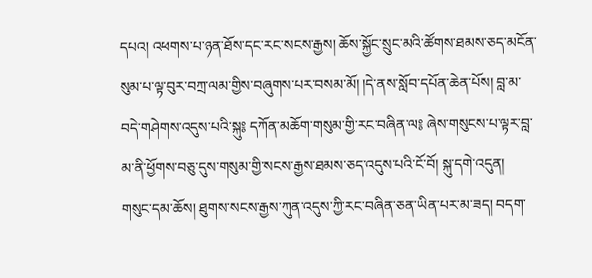དཔའ། འཕགས་པ་ཉན་ཐོས་དང་རང་སངས་རྒྱས། ཆོས་སྐྱོང་སྲུང་མའི་ཚོགས་ཐམས་ཅད་མངོན་སུམ་པ་ལྟ་བུར་བཀྲ་ལམ་གྱིས་བཞུགས་པར་བསམ་མོ། །དེ་ནས་སློབ་དཔོན་ཆེན་པོས། བླ་མ་བདེ་གཤེགས་འདུས་པའི་སྐུ༔ དཀོན་མཆོག་གསུམ་གྱི་རང་བཞིན་ལ༔ ཞེས་གསུངས་པ་ལྟར་བླ་མ་ནི་ཕྱོགས་བཅུ་དུས་གསུམ་གྱི་སངས་རྒྱས་ཐམས་ཅད་འདུས་པའི་ངོ་བོ། སྐུ་དགེ་འདུན། གསུང་དམ་ཆོས། ཐུགས་སངས་རྒྱས་ཀུན་འདུས་ཀྱི་རང་བཞིན་ཅན་ཡིན་པར་མ་ཟད། བདག་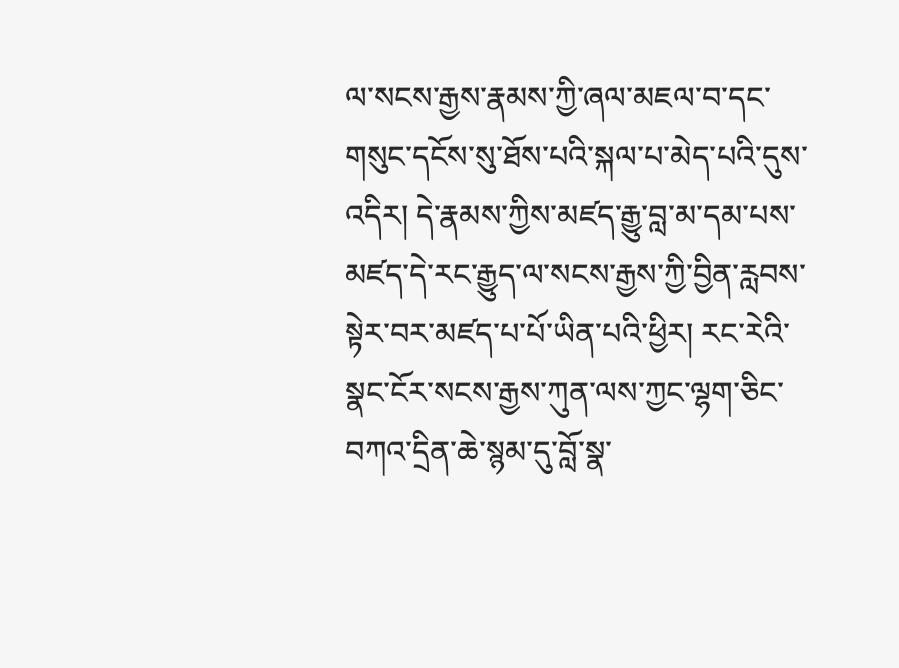ལ་སངས་རྒྱས་རྣམས་ཀྱི་ཞལ་མཇལ་བ་དང་གསུང་དངོས་སུ་ཐོས་པའི་སྐལ་པ་མེད་པའི་དུས་འདིར། དེ་རྣམས་ཀྱིས་མཛད་རྒྱུ་བླ་མ་དམ་པས་མཛད་དེ་རང་རྒྱུད་ལ་སངས་རྒྱས་ཀྱི་བྱིན་རླབས་སྟེར་བར་མཛད་པ་པོ་ཡིན་པའི་ཕྱིར། རང་རེའི་སྣང་ངོར་སངས་རྒྱས་ཀུན་ལས་ཀྱང་ལྷག་ཅིང་བཀའ་དྲིན་ཆེ་སྙམ་དུ་བློ་སྣ་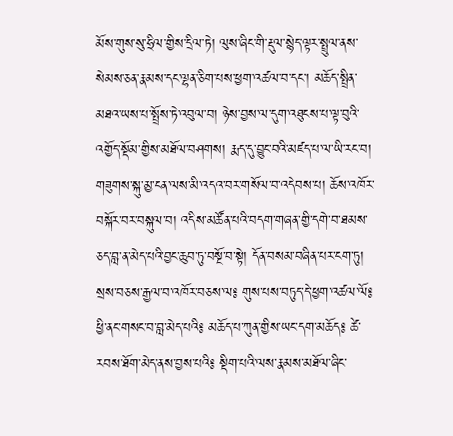མོས་གུས་སུ་ཧྲིལ་གྱིས་དྲིལ་ཏེ། ལུས་ཞིང་གི་རྡུལ་སྙེད་ལྟར་སྤྲུལ་ནས་སེམས་ཅན་རྣམས་དང་ལྷན་ཅིག་པས་ཕྱག་འཚལ་བ་དང་། མཆོད་སྤྲིན་མཐའ་ཡས་པ་སྤྲོས་ཏེ་འབུལ་བ། ཉེས་བྱས་ལ་དུག་འཐུངས་པ་ལྟ་བུའི་འགྱོད་སྡོམ་གྱིས་མཐོལ་བཤགས། རྨད་དུ་བྱུང་བའི་མཛད་པ་ལ་ཡི་རང་བ། གཟུགས་སྐུ་མྱ་ངན་ལས་མི་འདའ་བར་གསོལ་བ་འདེབས་པ། ཆོས་འཁོར་བསྐོར་བར་བསྐུལ་བ། འདིས་མཚོན་པའི་བདག་གཞན་གྱི་དགེ་བ་ཐམས་ཅད་བླ་ན་མེད་པའི་བྱང་ཆུབ་ཏུ་བསྔོ་བ་སྟེ། དོན་བསམ་བཞིན་པར་ངག་ཏུ། སྲས་བཅས་རྒྱལ་བ་འཁོར་བཅས་ལ༔ གུས་པས་བཏུད་དེ་ཕྱག་འཚལ་ལོ༔ ཕྱི་ནང་གསང་བ་བླ་མེད་པའི༔ མཆོད་པ་ཀུན་གྱིས་ཡང་དག་མཆོད༔ ཚེ་རབས་ཐོག་མེད་ནས་བྱས་པའི༔ སྡིག་པའི་ལས་རྣམས་མཐོལ་ཞིང་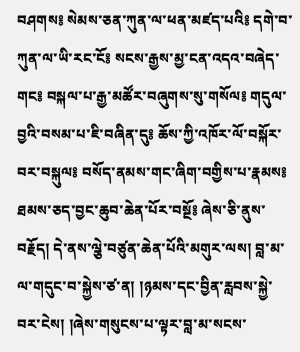བཤགས༔ སེམས་ཅན་ཀུན་ལ་ཕན་མཛད་པའི༔ དགེ་བ་ཀུན་ལ་ཡི་རང་ངོ༔ སངས་རྒྱས་མྱ་ངན་འདའ་བཞེད་གང༔ བསྐལ་པ་རྒྱ་མཚོར་བཞུགས་སུ་གསོལ༔ གདུལ་བྱའི་བསམ་པ་ཇི་བཞིན་དུ༔ ཆོས་ཀྱི་འཁོར་ལོ་བསྐོར་བར་བསྐུལ༔ བསོད་ནམས་གང་ཞིག་བགྱིས་པ་རྣམས༔ ཐམས་ཅད་བྱང་ཆུབ་ཆེན་པོར་བསྔོ༔ ཞེས་ཅི་ནུས་བརྗོད། དེ་ནས་ལྕེ་བཙུན་ཆེན་པོའི་མགུར་ལས། བླ་མ་ལ་གདུང་བ་སྐྱེས་ཙ་ན། །ཉམས་དང་བྱིན་རླབས་སྐྱེ་བར་ངེས། །ཞེས་གསུངས་པ་ལྟར་བླ་མ་སངས་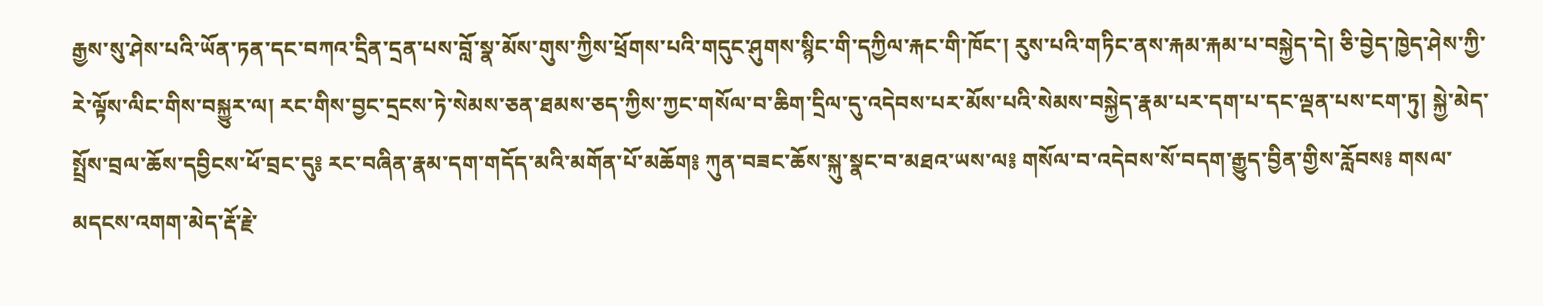རྒྱས་སུ་ཤེས་པའི་ཡོན་ཏན་དང་བཀའ་དྲིན་དྲན་པས་བློ་སྣ་མོས་གུས་ཀྱིས་ཕྲོགས་པའི་གདུང་ཤུགས་སྙིང་གི་དཀྱིལ་རྐང་གི་ཁོང་། རུས་པའི་གཏིང་ནས་རྐམ་རྐམ་པ་བསྐྱེད་དེ། ཅི་བྱེད་ཁྱེད་ཤེས་ཀྱི་རེ་ལྟོས་ལིང་གིས་བསྐྱུར་ལ། རང་གིས་བྱང་དྲངས་ཏེ་སེམས་ཅན་ཐམས་ཅད་ཀྱིས་ཀྱང་གསོལ་བ་ཆིག་དྲིལ་དུ་འདེབས་པར་མོས་པའི་སེམས་བསྐྱེད་རྣམ་པར་དག་པ་དང་ལྡན་པས་ངག་ཏུ། སྐྱེ་མེད་སྤྲོས་བྲལ་ཆོས་དབྱིངས་ཕོ་བྲང་དུ༔ རང་བཞིན་རྣམ་དག་གདོད་མའི་མགོན་པོ་མཆོག༔ ཀུན་བཟང་ཆོས་སྐུ་སྣང་བ་མཐའ་ཡས་ལ༔ གསོལ་བ་འདེབས་སོ་བདག་རྒྱུད་བྱིན་གྱིས་རློབས༔ གསལ་མདངས་འགག་མེད་རྡོ་རྗེ་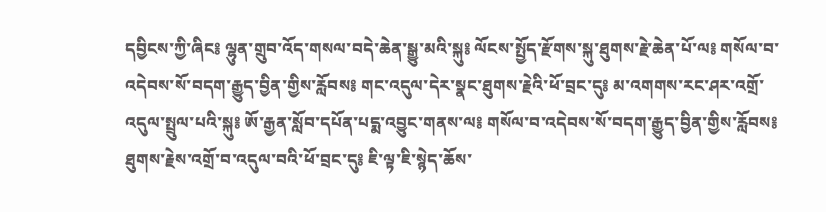དབྱིངས་ཀྱི་ཞིང༔ ལྷུན་གྲུབ་འོད་གསལ་བདེ་ཆེན་སྒྱུ་མའི་སྐུ༔ ལོངས་སྤྱོད་རྫོགས་སྐུ་ཐུགས་རྗེ་ཆེན་པོ་ལ༔ གསོལ་བ་འདེབས་སོ་བདག་རྒྱུད་བྱིན་གྱིས་རློབས༔ གང་འདུལ་དེར་སྣང་ཐུགས་རྗེའི་ཕོ་བྲང་དུ༔ མ་འགགས་རང་ཤར་འགྲོ་འདུལ་སྤྲུལ་པའི་སྐུ༔ ཨོ་རྒྱན་སློབ་དཔོན་པདྨ་འབྱུང་གནས་ལ༔ གསོལ་བ་འདེབས་སོ་བདག་རྒྱུད་བྱིན་གྱིས་རློབས༔ ཐུགས་རྗེས་འགྲོ་བ་འདུལ་བའི་ཕོ་བྲང་དུ༔ ཇི་ལྟ་ཇི་སྙེད་ཆོས་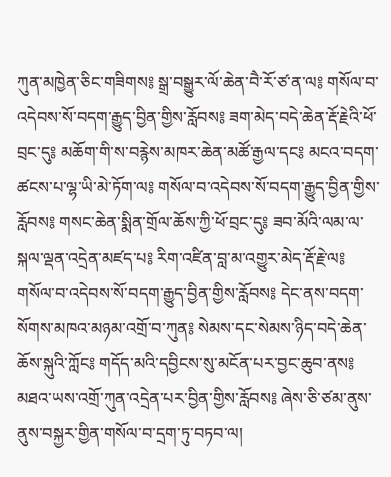ཀུན་མཁྱེན་ཅིང་གཟིགས༔ སྒྲ་བསྒྱུར་ལོ་ཆེན་བཻ་རོ་ཙ་ན་ལ༔ གསོལ་བ་འདེབས་སོ་བདག་རྒྱུད་བྱིན་གྱིས་རློབས༔ ཟག་མེད་བདེ་ཆེན་རྡོ་རྗེའི་ཕོ་བྲང་དུ༔ མཆོག་གི་ས་བརྙེས་མཁར་ཆེན་མཚོ་རྒྱལ་དང༔ མངའ་བདག་ཚངས་པ་ལྷ་ཡི་མེ་ཏོག་ལ༔ གསོལ་བ་འདེབས་སོ་བདག་རྒྱུད་བྱིན་གྱིས་རློབས༔ གསང་ཆེན་སྨིན་གྲོལ་ཆོས་ཀྱི་ཕོ་བྲང་དུ༔ ཟབ་མོའི་ལམ་ལ་སྐལ་ལྡན་འདྲེན་མཛད་པ༔ རིག་འཛིན་བླ་མ་འགྱུར་མེད་རྡོ་རྗེ་ལ༔ གསོལ་བ་འདེབས་སོ་བདག་རྒྱུད་བྱིན་གྱིས་རློབས༔ དེང་ནས་བདག་སོགས་མཁའ་མཉམ་འགྲོ་བ་ཀུན༔ སེམས་དང་སེམས་ཉིད་བདེ་ཆེན་ཆོས་སྐུའི་ཀློང༔ གདོད་མའི་དབྱིངས་སུ་མངོན་པར་བྱང་ཆུབ་ནས༔ མཐའ་ཡས་འགྲོ་ཀུན་འདྲེན་པར་བྱིན་གྱིས་རློབས༔ ཞེས་ཅི་ཙམ་ནུས་ནུས་བསྐྱར་གྱིན་གསོལ་བ་དྲག་ཏུ་བཏབ་ལ།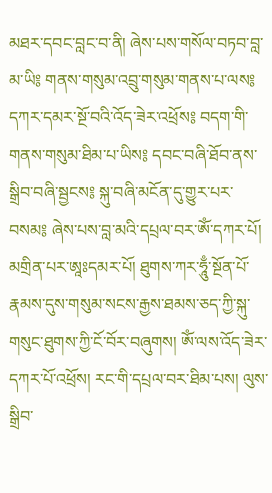མཐར་དབང་བླང་བ་ནི། ཞེས་པས་གསོལ་བཏབ་བླ་མ་ཡི༔ གནས་གསུམ་འབྲུ་གསུམ་གནས་པ་ལས༔ དཀར་དམར་སྔོ་བའི་འོད་ཟེར་འཕྲོས༔ བདག་གི་གནས་གསུམ་ཐིམ་པ་ཡིས༔ དབང་བཞི་ཐོབ་ནས་སྒྲིབ་བཞི་སྦྱངས༔ སྐུ་བཞི་མངོན་དུ་གྱུར་པར་བསམ༔ ཞེས་པས་བླ་མའི་དཔྲལ་བར་ཨོཾ་དཀར་པོ། མགྲིན་པར་ཨཱཿདམར་པོ། ཐུགས་ཀར་ཧཱུྃ་སྔོན་པོ་རྣམས་དུས་གསུམ་སངས་རྒྱས་ཐམས་ཅད་ཀྱི་སྐུ་གསུང་ཐུགས་ཀྱི་ངོ་བོར་བཞུགས། ཨོཾ་ལས་འོད་ཟེར་དཀར་པོ་འཕྲོས། རང་གི་དཔྲལ་བར་ཐིམ་པས། ལུས་སྒྲིབ་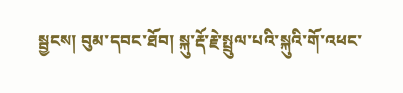སྦྱངས། བུམ་དབང་ཐོབ། སྐུ་རྡོ་རྗེ་སྤྲུལ་པའི་སྐུའི་གོ་འཕང་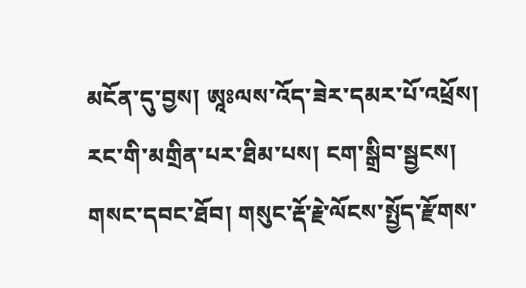མངོན་དུ་བྱས། ཨཱཿལས་འོད་ཟེར་དམར་པོ་འཕྲོས། རང་གི་མགྲིན་པར་ཐིམ་པས། ངག་སྒྲིབ་སྦྱངས། གསང་དབང་ཐོབ། གསུང་རྡོ་རྗེ་ལོངས་སྤྱོད་རྫོགས་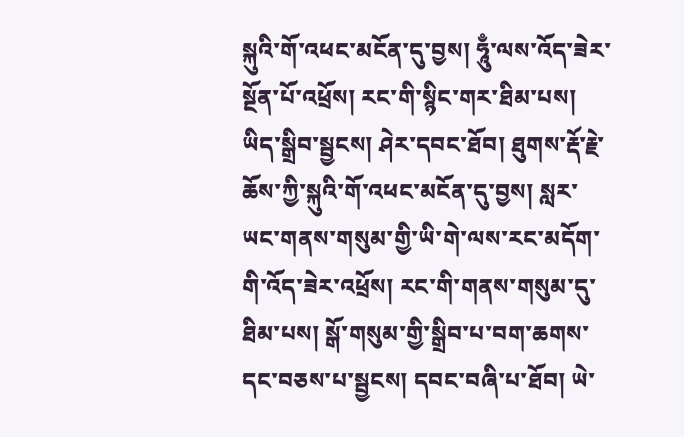སྐུའི་གོ་འཕང་མངོན་དུ་བྱས། ཧཱུྃ་ལས་འོད་ཟེར་སྔོན་པོ་འཕྲོས། རང་གི་སྙིང་གར་ཐིམ་པས། ཡིད་སྒྲིབ་སྦྱངས། ཤེར་དབང་ཐོབ། ཐུགས་རྡོ་རྗེ་ཆོས་ཀྱི་སྐུའི་གོ་འཕང་མངོན་དུ་བྱས། སླར་ཡང་གནས་གསུམ་གྱི་ཡི་གེ་ལས་རང་མདོག་གི་འོད་ཟེར་འཕྲོས། རང་གི་གནས་གསུམ་དུ་ཐིམ་པས། སྒོ་གསུམ་གྱི་སྒྲིབ་པ་བག་ཆགས་དང་བཅས་པ་སྦྱངས། དབང་བཞི་པ་ཐོབ། ཡེ་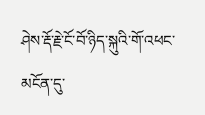ཤེས་རྡོ་རྗེ་ངོ་བོ་ཉིད་སྐུའི་གོ་འཕང་མངོན་དུ་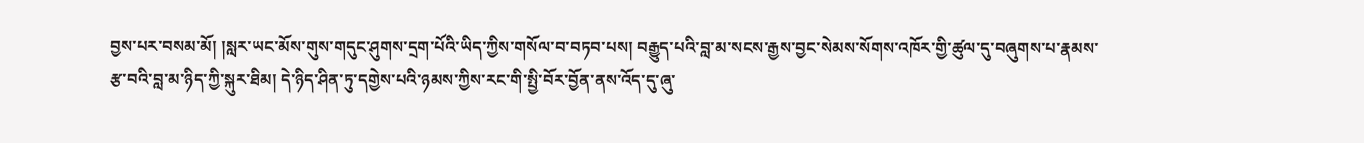བྱས་པར་བསམ་མོ། །སླར་ཡང་མོས་གུས་གདུང་ཤུགས་དྲག་པོའི་ཡིད་ཀྱིས་གསོལ་བ་བཏབ་པས། བརྒྱུད་པའི་བླ་མ་སངས་རྒྱས་བྱང་སེམས་སོགས་འཁོར་གྱི་ཚུལ་དུ་བཞུགས་པ་རྣམས་རྩ་བའི་བླ་མ་ཉིད་ཀྱི་སྐུར་ཐིམ། དེ་ཉིད་ཤིན་ཏུ་དགྱེས་པའི་ཉམས་ཀྱིས་རང་གི་སྤྱི་བོར་བྱོན་ནས་འོད་དུ་ཞུ་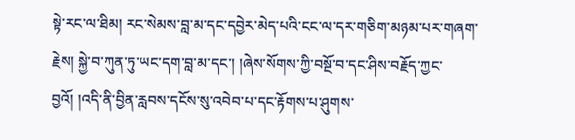སྟེ་རང་ལ་ཐིམ། རང་སེམས་བླ་མ་དང་དབྱེར་མེད་པའི་ངང་ལ་དར་གཅིག་མཉམ་པར་གཞག་རྗེས། སྐྱེ་བ་ཀུན་ཏུ་ཡང་དག་བླ་མ་དང་། །ཞེས་སོགས་ཀྱི་བསྔོ་བ་དང་ཤིས་བརྗོད་ཀྱང་བྱའོ། །འདི་ནི་བྱིན་རླབས་དངོས་སུ་འབེབ་པ་དང་རྟོགས་པ་ཤུགས་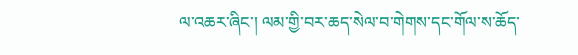ལ་འཆར་ཞིང་། ལམ་གྱི་བར་ཆད་སེལ་བ་གེགས་དང་གོལ་ས་ཆོད་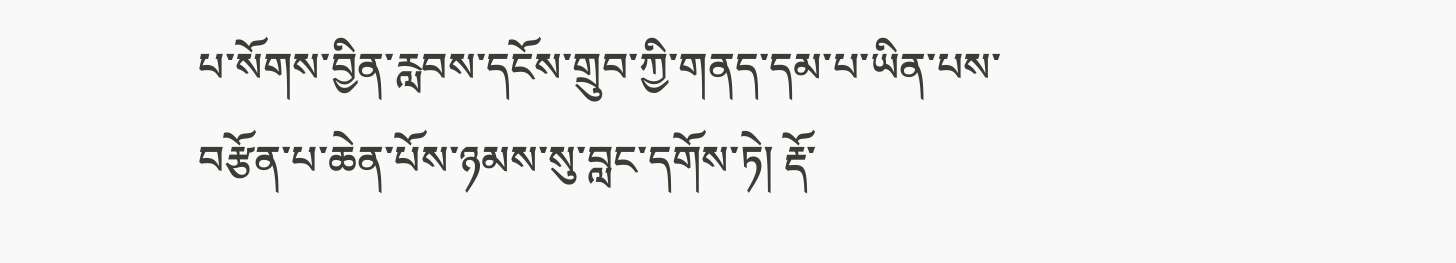པ་སོགས་བྱིན་རླབས་དངོས་གྲུབ་ཀྱི་གནད་དམ་པ་ཡིན་པས་བརྩོན་པ་ཆེན་པོས་ཉམས་སུ་བླང་དགོས་ཏེ། རྡོ་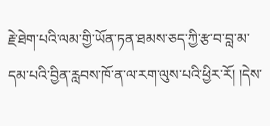རྗེ་ཐེག་པའི་ལམ་གྱི་ཡོན་ཏན་ཐམས་ཅད་ཀྱི་རྩ་བ་བླ་མ་དམ་པའི་བྱིན་རླབས་ཁོ་ན་ལ་རག་ལུས་པའི་ཕྱིར་རོ། །དེས་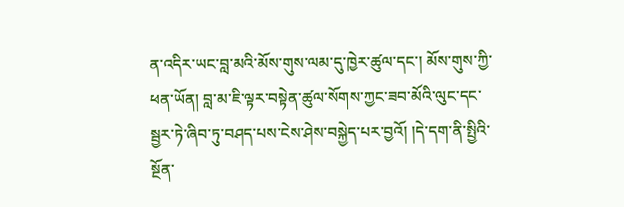ན་འདིར་ཡང་བླ་མའི་མོས་གུས་ལམ་དུ་ཁྱེར་ཚུལ་དང་། མོས་གུས་ཀྱི་ཕན་ཡོན། བླ་མ་ཇི་ལྟར་བསྟེན་ཚུལ་སོགས་ཀྱང་ཟབ་མོའི་ལུང་དང་སྦྱར་ཏེ་ཞིབ་ཏུ་བཤད་པས་ངེས་ཤེས་བསྐྱེད་པར་བྱའོ། །དེ་དག་ནི་སྤྱིའི་སྔོན་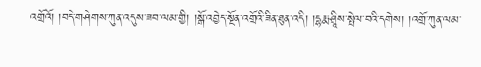འགྲོའོ། །བདེ་གཤེགས་ཀུན་འདུས་ཟབ་ལམ་གྱི། །སྒོ་འབྱེད་སྔོན་འགྲོའི་ཟིན་ཐུན་འདི། །དྷརྨ་ཤྲཱིས་སྤེལ་བའི་དགེས། །འགྲོ་ཀུན་ལམ་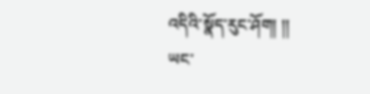འདིའི་སྣོད་རུང་ཤོག། །།
ཡང་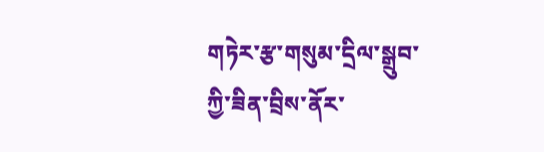གཏེར་རྩ་གསུམ་དྲིལ་སྒྲུབ་ཀྱི་ཟིན་བྲིས་ནོར་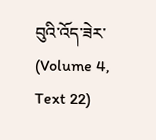བུའི་འོད་ཟེར་ (Volume 4, Text 22)